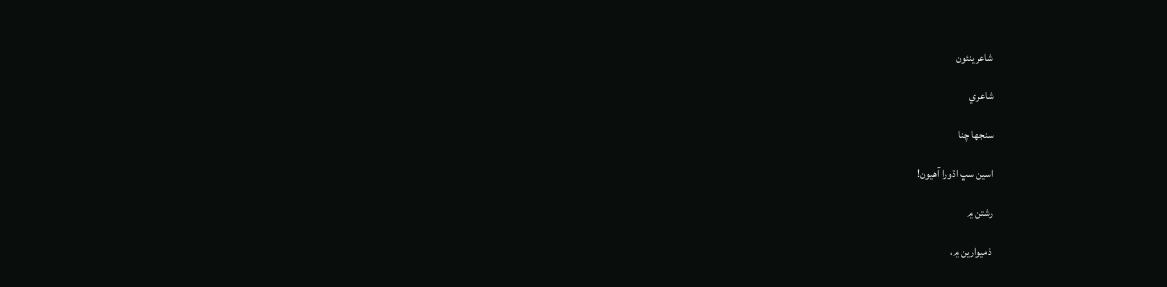شاعرينئون

شاعري

سنجها چنا

اسين سڀ اڌورا آھيون!

رشتن ۾

 ذميوارين ۾،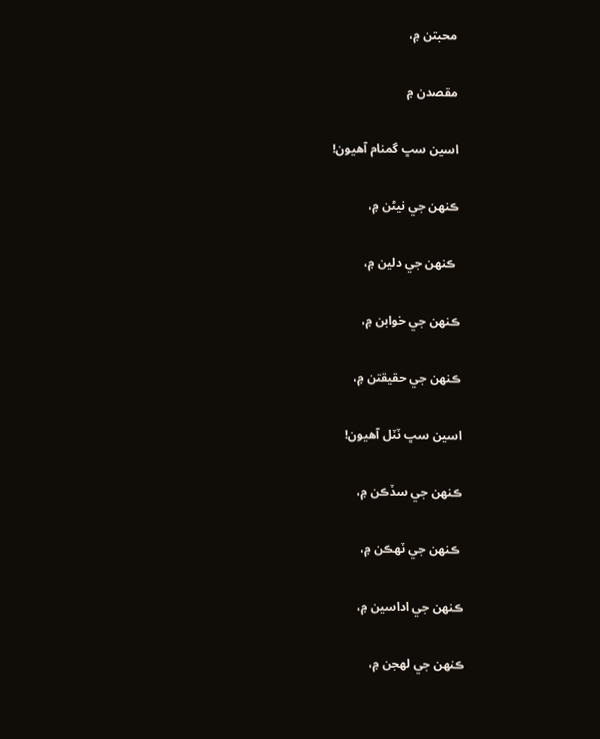محبتن ۾،

مقصدن ۾

اسين سڀ گمنام آھيون!

ڪنھن جي نيڻن ۾،

 ڪنھن جي دلين ۾،

ڪنھن جي خوابن ۾،

ڪنھن جي حقيقتن ۾،

اسين سڀ ٽٽل آھيون!

ڪنھن جي سڏڪن ۾،

 ڪنھن جي ٽھڪن ۾،

ڪنھن جي اداسين ۾،

ڪنھن جي لھجن ۾،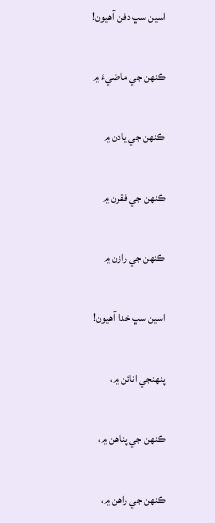اسين سڀ دفن آھيون!

ڪنھن جي ماضيءَ ۾

ڪنھن جي يادن ۾

ڪنھن جي فقرن ۾

ڪنھن جي رازن ۾

اسين سڀ خدا آھيون!

پنھنجي انائن ۾،

ڪنھن جي پناھن ۾،

ڪنھن جي راھن ۾،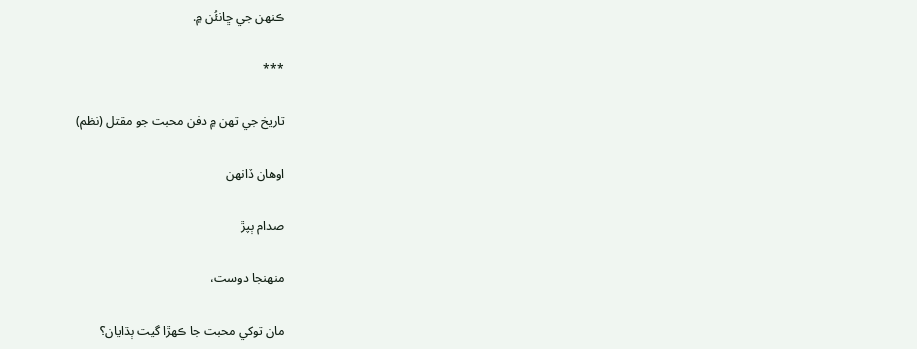ڪنھن جي ڇانئُن ۾.

***

تاريخ جي تھن ۾ دفن محبت جو مقتل (نظم)

اوھان ڏانھن

صدام ٻپڙ

منھنجا دوست،

مان توکي محبت جا ڪھڙا گيت ٻڌايان؟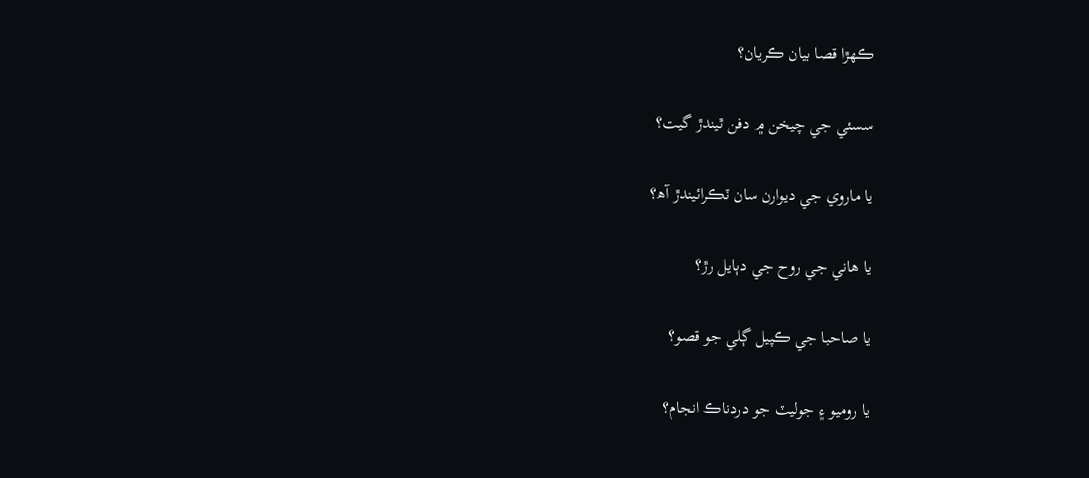ڪھڙا قصا بيان ڪريان؟

سسئي جي چيخن ۾ دفن ٿيندڙ گيت؟

يا ماروي جي ديوارن سان ٽڪرائيندڙ آھ؟

يا ھاني جي روح جي دٻايل رڙ؟

يا صاحبا جي ڪپيل ڳلي جو قصو؟

يا روميو ۽ جوليٽ جو دردناڪ انجام؟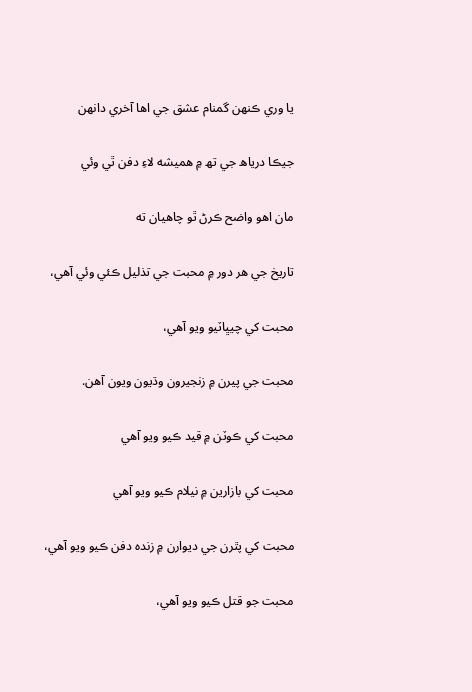يا وري ڪنھن گمنام عشق جي اھا آخري دانھن

جيڪا درياھ جي تھ ۾ ھميشه لاءِ دفن ٿي وئي

مان اھو واضح ڪرڻ ٿو چاهيان ته

تاريخ جي ھر دور ۾ محبت جي تذليل ڪئي وئي آھي،

محبت کي چيڀاٽيو ويو آھي،

محبت جي پيرن ۾ زنجيرون وڌيون ويون آھن.

محبت کي ڪوٽن ۾ قيد ڪيو ويو آھي

محبت کي بازارين ۾ نيلام ڪيو ويو آھي

محبت کي پٿرن جي ديوارن ۾ زنده دفن ڪيو ويو آھي،

محبت جو قتل ڪيو ويو آھي،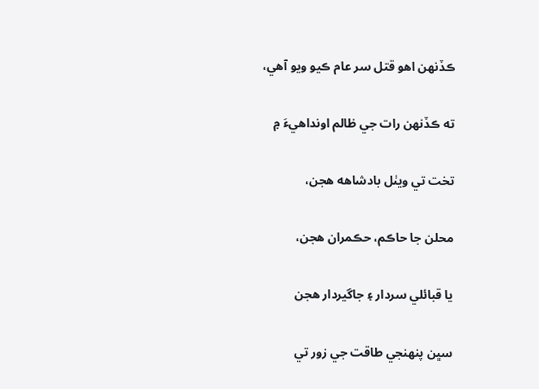ڪڏنھن اھو قتل سر عام ڪيو ويو آھي،

ته ڪڏنھن رات جي ظالم اونداھيءَ ۾

تخت تي ويٺل بادشاھه ھجن،

محلن جا حاڪم، حڪمران ھجن،

يا قبائلي سردار ۽ جاگيردار ھجن

سڀن پنھنجي طاقت جي زور تي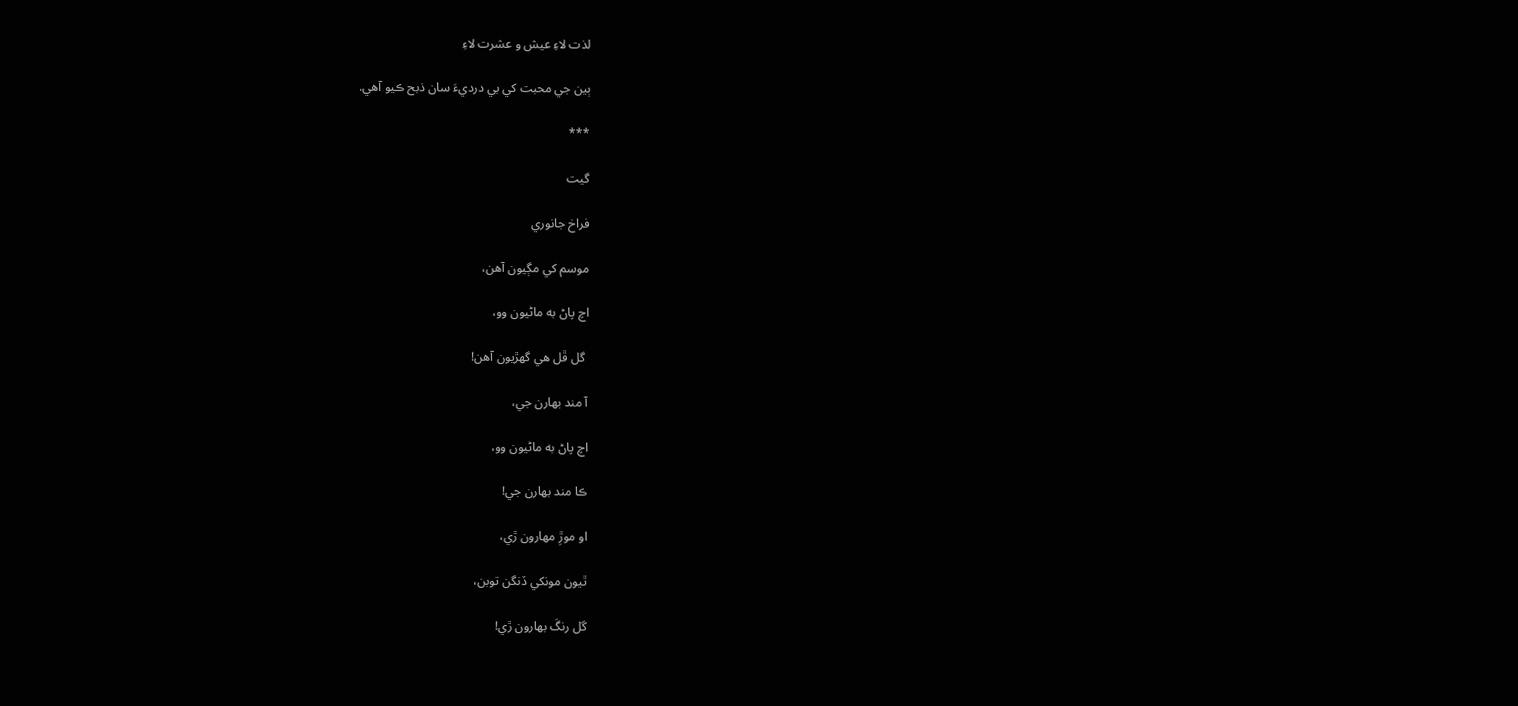لذت لاءِ عيش و عشرت لاءِ

ٻين جي محبت کي بي درديءَ سان ذبح ڪيو آھي.

***

گيت

فراخ جانوري

موسم کي مڳيون آھن،

اچ پاڻ به ماڻيون وو،

 گل ڦل ھي گهڙيون آھن!

آ مند بھارن جي،

اچ پاڻ به ماڻيون وو،

ڪا مند بھارن جي!

او موڙِ مھارون ڙي،

ٿيون مونکي ڏنگن توبن،

گل رنگَ بھارون ڙي!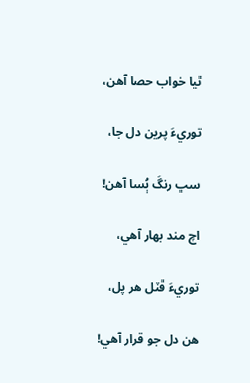ٿيا خواب حصا آھن،

توريءَ پرين دل جا،

سڀ رنگَ ٻُسا آھن!

اچ مند بھار آھي،

توريءَ ڦٽل ھر پل،

ھن دل جو قرار آھي!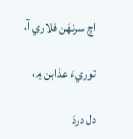اچ سرنھَن فلاري آ،

توريءَ عذابن ۾،

دل دردَ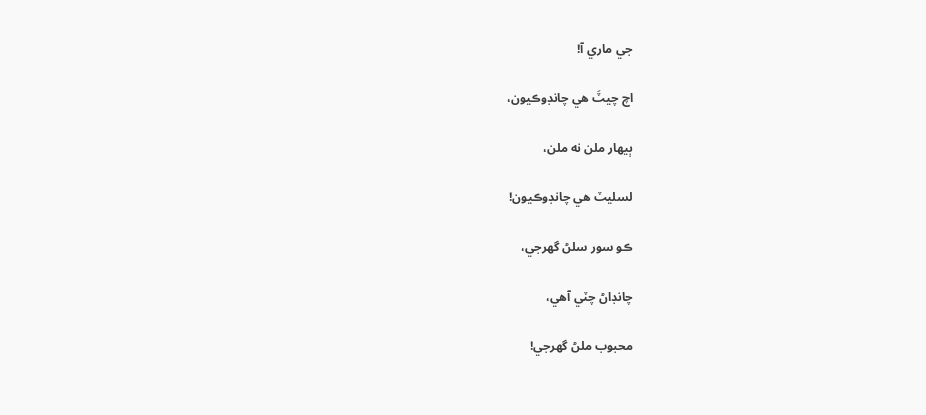جي ماري آ!

اچ چيٽَ ھي چانڊوڪيون،

ٻيھار ملن نه ملن،

لسليٽ ھي چانڊوڪيون!

ڪو سور سلڻ گهرجي،

چانڊاڻ چٽي آھي،

محبوب ملڻ گهرجي!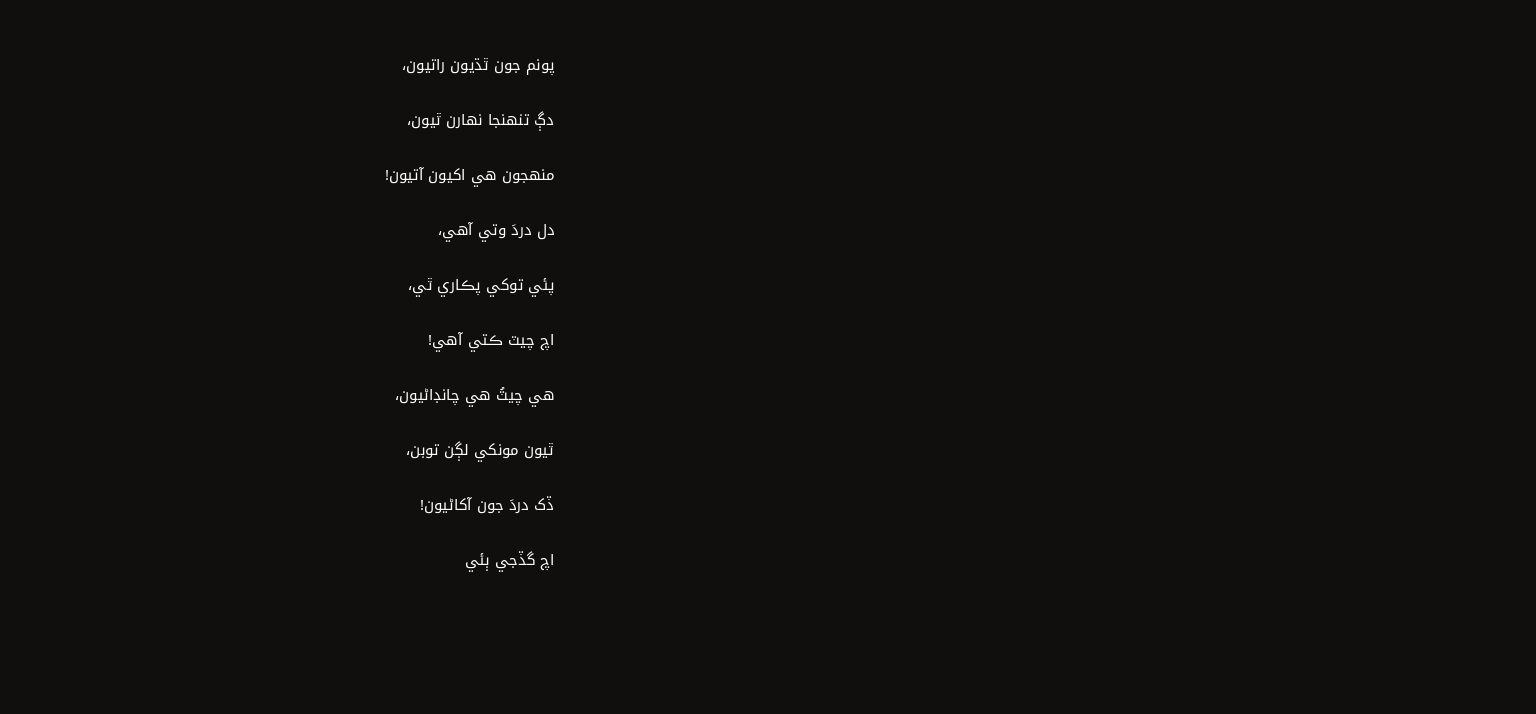پونم جون ٿڌيون راتيون،

دڳ تنھنجا نھارن ٿيون،

منھجون ھي اکيون آتيون!

دل دردَ وتي آھي،

پئي توکي پڪاري ٿي،

اچ چيٽ ڪتي آھي!

ھي چيٽُ ھي چانڊاڻيون،

ٿيون مونکي لڳن توبن،

ڏک دردَ جون آکاڻيون!

اچ گڏجي ٻئي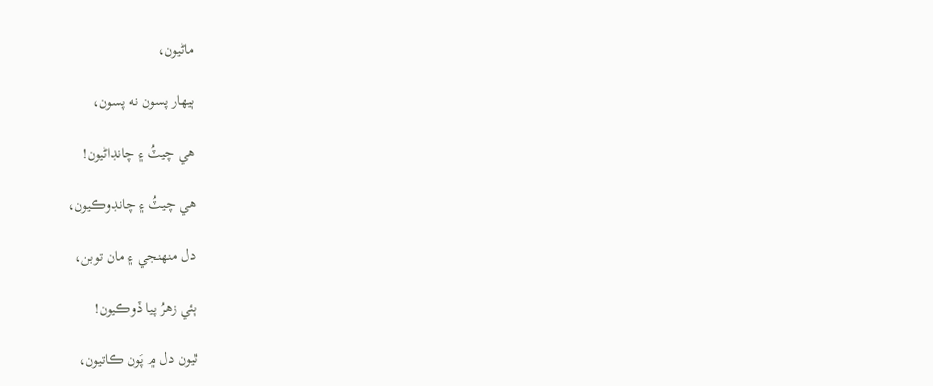ماڻيون،

ٻيھار پسون نه پسون،

ھي چيٽُ ۽ چانڊاڻيون!

ھي چيٽُ ۽ چانڊوڪيون،

دل منهنجي ۽ مان توبن،

ٻئي زھرُ پيا ڏوڪيون!

ٿيون دل ۾ پَون ڪاتيون،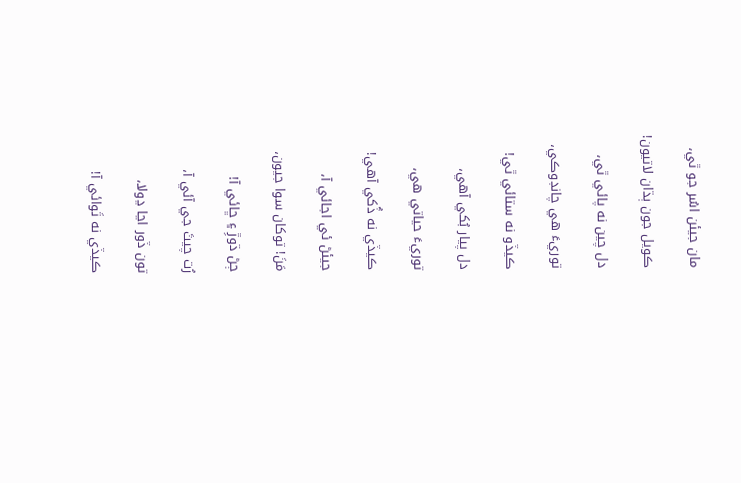مان جيئن اسُر جو ٿي،

ڪويل جون ٻڌان لاتيون!

دل چين نه پائي ٿي،

توريءَ ھي چانڊوڪي،

ڪيڏو نه ستائي ٿي!

دل پيار بُکي آھي،

توريءَ حياتي ھي،

ڪيڏي نه ڏُکي آھي!

جيئڻ ئي اجائي آ،

مَنَ! توکان سوا جيون،

ڄڻ ڌوڙِ ۽ ڇائي آ!

رُت چيٽَ جي آئي آ،

تون ڏور اڃا ڍولا،

ڪيڏي نه تَوائي آ!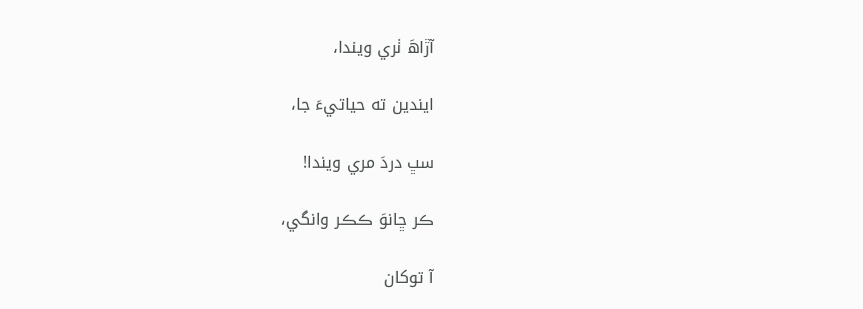آڙاھَ ٺري ويندا،

ايندين ته حياتيءَ جا،

سڀ دردَ مري ويندا!

ڪر ڇانوَ ڪڪر وانگي،

آ توکان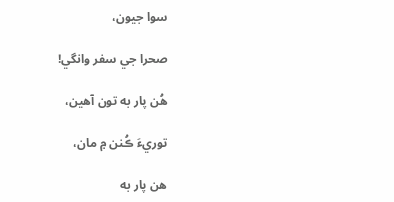سوا جيون،

صحرا جي سفر وانگي!

ھُن پار به تون آھين،

توريءَ ڪُنن ۾ مان،

ھن پار به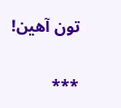تون آھين!

***